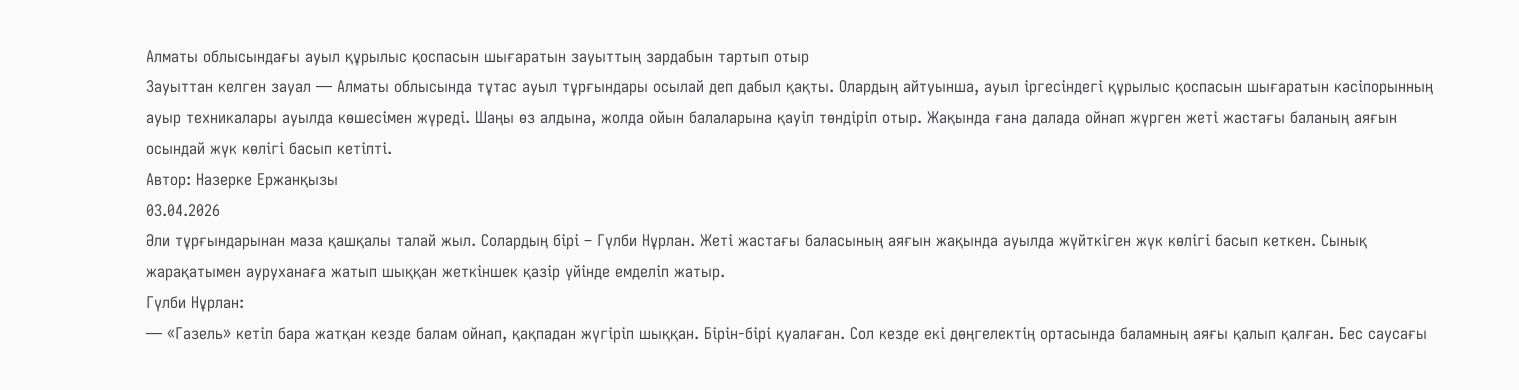Алматы облысындағы ауыл құрылыс қоспасын шығаратын зауыттың зардабын тартып отыр
Зауыттан келген зауал — Алматы облысында тұтас ауыл тұрғындары осылай деп дабыл қақты. Олардың айтуынша, ауыл іргесіндегі құрылыс қоспасын шығаратын кәсіпорынның ауыр техникалары ауылда көшесімен жүреді. Шаңы өз алдына, жолда ойын балаларына қауіп төндіріп отыр. Жақында ғана далада ойнап жүрген жеті жастағы баланың аяғын осындай жүк көлігі басып кетіпті.
Автор: Назерке Ержанқызы
03.04.2026
Әли тұрғындарынан маза қашқалы талай жыл. Солардың бірі – Гүлби Нұрлан. Жеті жастағы баласының аяғын жақында ауылда жүйткіген жүк көлігі басып кеткен. Сынық жарақатымен ауруханаға жатып шыққан жеткіншек қазір үйінде емделіп жатыр.
Гүлби Нұрлан:
— «Газель» кетіп бара жатқан кезде балам ойнап, қақпадан жүгіріп шыққан. Бірін‑бірі қуалаған. Сол кезде екі дөңгелектің ортасында баламның аяғы қалып қалған. Бес саусағы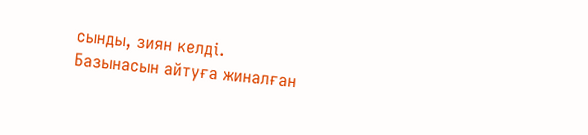сынды, зиян келді.
Базынасын айтуға жиналған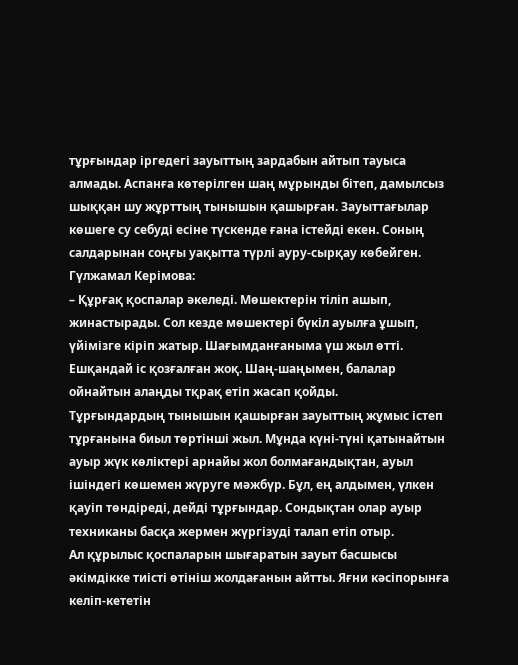тұрғындар іргедегі зауыттың зардабын айтып тауыса алмады. Аспанға көтерілген шаң мұрынды бітеп, дамылсыз шыққан шу жұрттың тынышын қашырған. Зауыттағылар көшеге су себуді есіне түскенде ғана істейді екен. Соның салдарынан соңғы уақытта түрлі ауру-сырқау көбейген.
Гүлжамал Керімова:
– Құрғақ қоспалар әкеледі. Мөшектерін тіліп ашып, жинастырады. Сол кезде мөшектері бүкіл ауылға ұшып, үйімізге кіріп жатыр. Шағымданғаныма үш жыл өтті. Ешқандай іс қозғалған жоқ. Шаң-шаңымен, балалар ойнайтын алаңды тқрақ етіп жасап қойды.
Тұрғындардың тынышын қашырған зауыттың жұмыс істеп тұрғанына биыл төртінші жыл. Мұнда күні-түні қатынайтын ауыр жүк көліктері арнайы жол болмағандықтан, ауыл ішіндегі көшемен жүруге мәжбүр. Бұл, ең алдымен, үлкен қауіп төндіреді, дейді тұрғындар. Сондықтан олар ауыр техниканы басқа жермен жүргізуді талап етіп отыр.
Ал құрылыс қоспаларын шығаратын зауыт басшысы әкімдікке тиісті өтініш жолдағанын айтты. Яғни кәсіпорынға келіп-кететін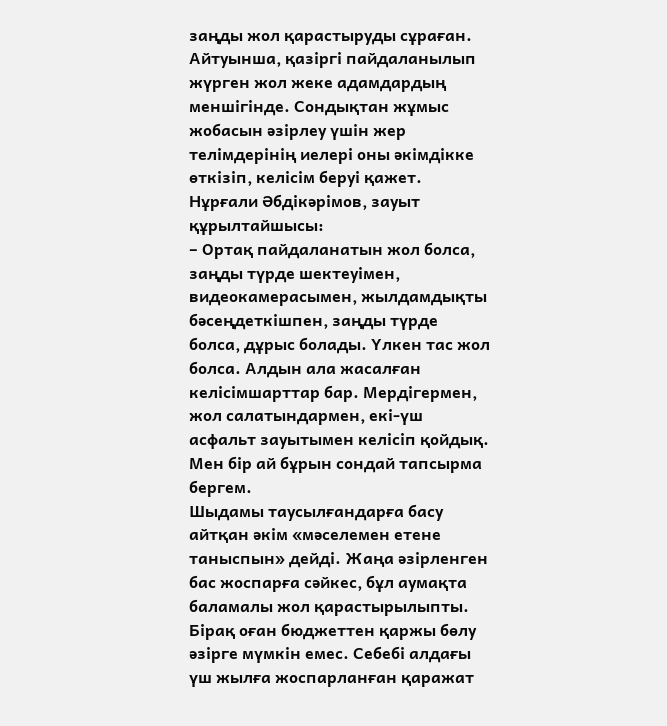заңды жол қарастыруды сұраған. Айтуынша, қазіргі пайдаланылып жүрген жол жеке адамдардың меншігінде. Сондықтан жұмыс жобасын әзірлеу үшін жер телімдерінің иелері оны әкімдікке өткізіп, келісім беруі қажет.
Нұрғали Әбдікәрімов, зауыт құрылтайшысы:
– Ортақ пайдаланатын жол болса, заңды түрде шектеуімен, видеокамерасымен, жылдамдықты бәсеңдеткішпен, заңды түрде болса, дұрыс болады. Үлкен тас жол болса. Алдын ала жасалған келісімшарттар бар. Мердігермен, жол салатындармен, екі-үш асфальт зауытымен келісіп қойдық. Мен бір ай бұрын сондай тапсырма бергем.
Шыдамы таусылғандарға басу айтқан әкім «мәселемен етене таныспын» дейді. Жаңа әзірленген бас жоспарға сәйкес, бұл аумақта баламалы жол қарастырылыпты. Бірақ оған бюджеттен қаржы бөлу әзірге мүмкін емес. Себебі алдағы үш жылға жоспарланған қаражат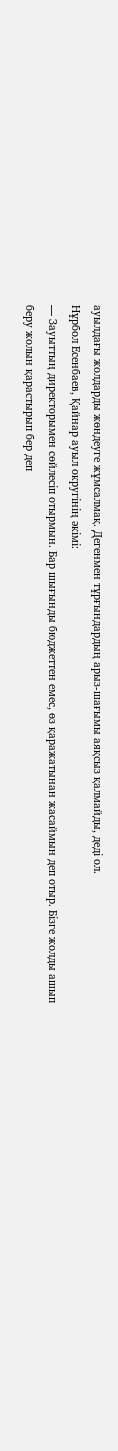ауылдағы жолдарды жөндеуге жұмсалмақ. Дегенмен тұрғындардың арыз-шағымы аяқсыз қалмайды, деді ол.
Нұрбол Есенбаев, Қайнар ауыл округінің әкімі:
— Зауыттың директорымен сөйлесіп отырмын. Бар шығынды бюджеттен емес, өз қаражатынан жасаймын деп отыр. Бізге жолды ашып беру жолын қарастырып бер деп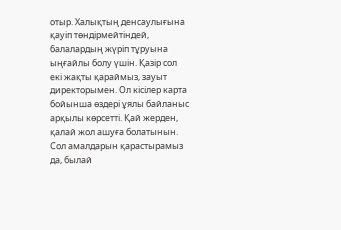отыр. Халықтың денсаулығына қауіп төндірмейтіндей, балалардың жүріп тұруына ыңғайлы болу үшін. Қазір сол екі жақты қараймыз, зауыт директорымен. Ол кісілер карта бойынша өздері ұялы байланыс арқылы көрсетті. Қай жерден, қалай жол ашуға болатынын. Сол амалдарын қарастырамыз да, былай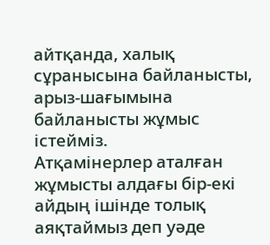айтқанда, халық сұранысына байланысты, арыз-шағымына байланысты жұмыс істейміз.
Атқамінерлер аталған жұмысты алдағы бір-екі айдың ішінде толық аяқтаймыз деп уәде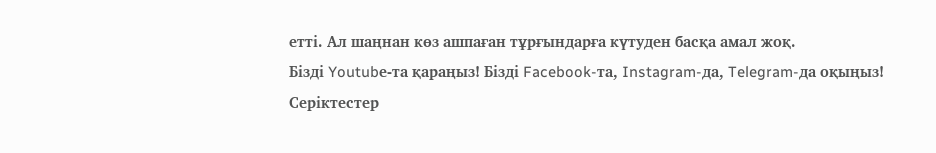етті. Ал шаңнан көз ашпаған тұрғындарға күтуден басқа амал жоқ.
Бізді Youtubе-та қараңыз! Бізді Facebook-та, Instagram-да, Telegram-да оқыңыз!
Серіктестер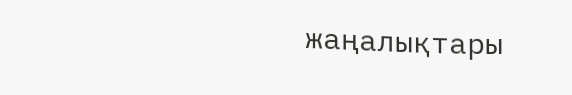жаңалықтары